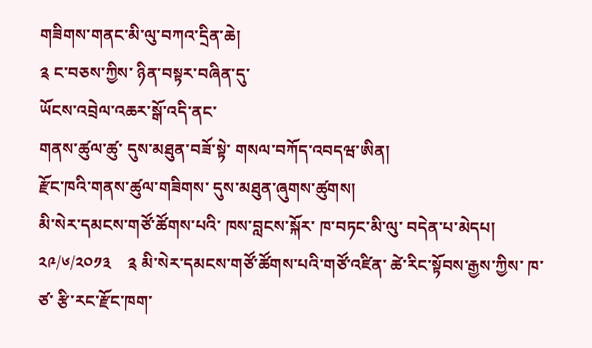གཟིགས་གནང་མི་ལུ་བཀའ་དྲིན་ཆེ།
༉ ང་བཅས་ཀྱིས་ ཉིན་བསྟར་བཞིན་དུ་
ཡོངས་འབྲེལ་འཆར་སྒོ་འདི་ནང་
གནས་ཚུལ་ཚུ་ དུས་མཐུན་བཟོ་སྟེ་ གསལ་བཀོད་འབདཝ་ཨིན།
རྫོང་ཁའི་གནས་ཚུལ་གཟིགས་ དུས་མཐུན་ཞུགས་ཚུགས།
མི་སེར་དམངས་གཙོ་ཚོགས་པའི་ ཁས་བླངས་སྐོར་ ཁ་བཏང་མི་ལུ་ བདེན་པ་མེདཔ།
༢༩/༦/༢༠༡༣    ༉ མི་སེར་དམངས་གཙོ་ཚོགས་པའི་གཙོ་འཛིན་ ཚེ་རིང་སྟོབས་རྒྱས་ཀྱིས་ ཁ་ཙ་ རྩི་རང་རྫོང་ཁག་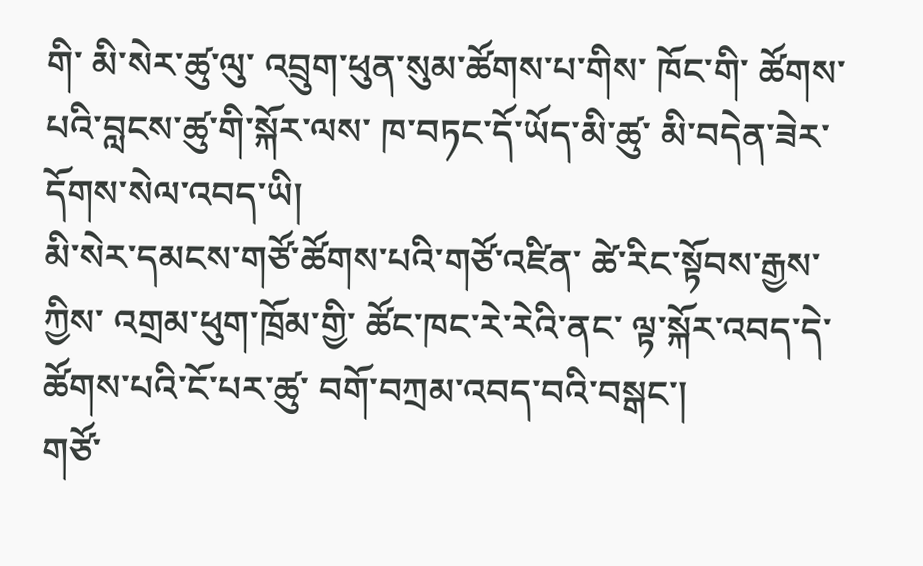གི་ མི་སེར་ཚུ་ལུ་ འབྲུག་ཕུན་སུམ་ཚོགས་པ་གིས་ ཁོང་གི་ ཚོགས་པའི་བླངས་ཚུ་གི་སྐོར་ལས་ ཁ་བཏང་དོ་ཡོད་མི་ཚུ་ མི་བདེན་ཟེར་ དོགས་སེལ་འབད་ཡི།
མི་སེར་དམངས་གཙོ་ཚོགས་པའི་གཙོ་འཛིན་ ཚེ་རིང་སྟོབས་རྒྱས་ཀྱིས་ འགྲམ་ཕུག་ཁྲོམ་གྱི་ ཚོང་ཁང་རེ་རེའི་ནང་ ལྟ་སྐོར་འབད་དེ་ ཚོགས་པའི་ངོ་པར་ཚུ་ བགོ་བཀྲམ་འབད་བའི་བསྒང་།
གཙོ་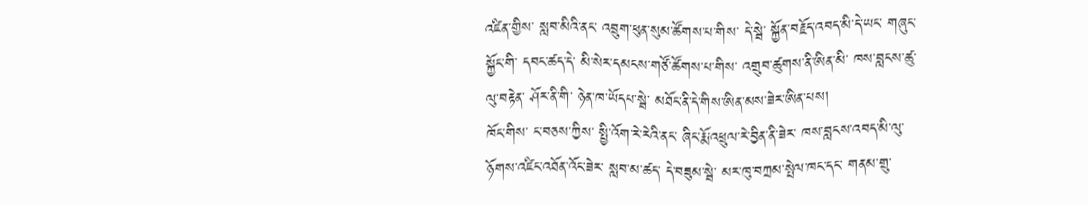འཛིན་གྱིས་ སླབ་མིའི་ནང་ འབྲུག་ཕུན་སུམ་ཚོགས་པ་གིས་ དེ་སྦེ་ སྐྱོན་བརྗོད་འབད་མི་དེ་ཡང་ གཞུང་སྐྱོང་གི་ དབང་ཚད་དེ་ མི་སེར་དམངས་གཙོ་ཚོགས་པ་གིས་ འགྲུབ་ཚུགས་ནི་ཨིན་མི་ ཁས་བླངས་ཚུ་ལུ་བརྟེན་ ཤོར་ནི་གི་ ཉེན་ཁ་ཡོདཔ་སྦེ་ མཐོང་ནི་དེ་གིས་ཨིན་མས་ཟེར་ཨིན་པས།
ཁོང་གིས་ ང་བཅས་ཀྱིས་ སྤྱི་འོག་རེ་རེའི་ནང་ ཞིང་རྨོ་འཕྲུལ་རེ་བྱིན་ནི་ཟེར་ ཁས་བླངས་འབད་མི་ལུ་ ཉོགས་འཛིང་འཐོན་འོང་ཟེར་ སླབ་མ་ཚད་ དེ་བཟུམ་སྦེ་ མར་ཁུ་བཀྲམ་སྤེལ་ཁང་དང་ གནམ་གྲུ་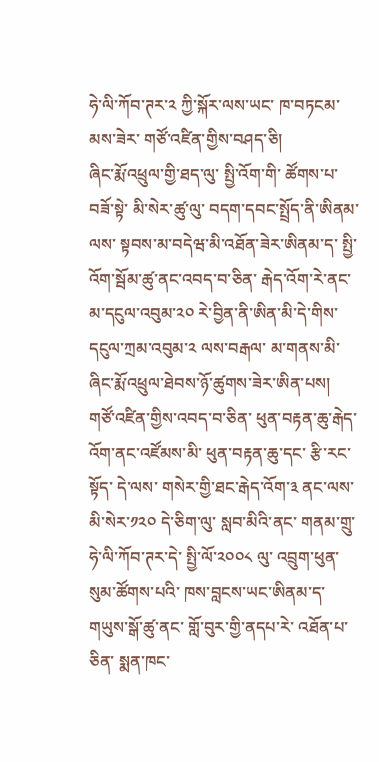ཧེ་ལི་ཀོབ་ཊར་༢ ཀྱི་སྐོར་ལས་ཡང་ ཁ་བཏངམ་མས་ཟེར་ གཙོ་འཛིན་གྱིས་བཤད་ཅི།
ཞིང་རྨོ་འཕྲུལ་གྱི་ཐད་ལུ་ སྤྱི་འོག་གི་ ཚོགས་པ་བཟོ་སྟེ་ མི་སེར་ཚུ་ལུ་ བདག་དབང་སྤྲོད་ནི་ཨིནམ་ལས་ སྟབས་མ་བདེཝ་མི་འཐོན་ཟེར་ཨིནམ་ད་ སྤྱི་འོག་སྦོམ་ཚུ་ནང་འབད་བ་ཅིན་ རྒེད་འོག་རེ་ནང་ མ་དངུལ་འབུམ་༢༠ རེ་བྱིན་ནི་ཨིན་མི་དེ་གིས་ དངུལ་ཀྲམ་འབུམ་༢ ལས་བརྒལ་ མ་གནས་མི་ ཞིང་རྨོ་འཕྲུལ་ཐེབས་ཉོ་ཚུགས་ཟེར་ཨིན་པས།
གཙོ་འཛིན་གྱིས་འབད་བ་ཅིན་ ཕུན་བརྟན་ཆུ་རྒེད་འོག་ནང་འཛོམས་མི་ ཕུན་བརྟན་ཆུ་དང་ རྩི་རང་སྟོད་ དེ་ལས་ གསེར་གྱི་ཐང་རྒེད་འོག་༣ ནང་ལས་ མི་སེར་༡༢༠ དེ་ཅིག་ལུ་ སླབ་མིའི་ནང་ གནམ་གྲུ་ཧེ་ལི་ཀོབ་ཊར་དེ་ སྤྱི་ལོ་༢༠༠༨ ལུ་ འབྲུག་ཕུན་སུམ་ཚོགས་པའི་ ཁས་བླངས་ཡང་ཨིནམ་ད་ གཡུས་སྒོ་ཚུ་ནང་ གློ་བུར་གྱི་ནདཔ་རེ་ འཐོན་པ་ཅིན་ སྨན་ཁང་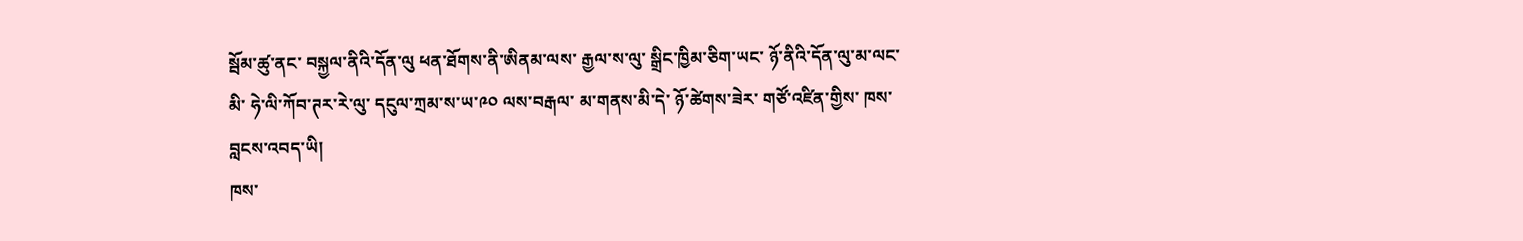སྦོམ་ཚུ་ནང་ བསྐྱལ་ནིའི་དོན་ལུ ཕན་ཐོགས་ནི་ཨིནམ་ལས་ རྒྱལ་ས་ལུ་ སྒྲིང་ཁྱིམ་ཅིག་ཡང་ ཉོ་ནིའི་དོན་ལུ་མ་ལང་མི་ ཧེ་ལི་ཀོབ་ཊར་རེ་ལུ་ དངུལ་ཀྲམ་ས་ཡ་༩༠ ལས་བརྒལ་ མ་གནས་མི་དེ་ ཉོ་ཚེགས་ཟེར་ གཙོ་འཛིན་གྱིས་ ཁས་བླངས་འབད་ཡི།
ཁས་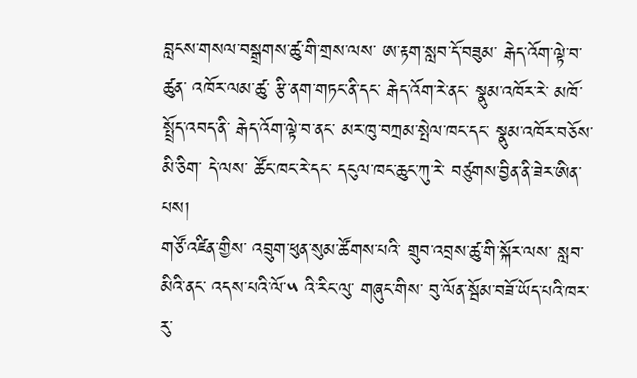བླངས་གསལ་བསྒྲགས་ཚུ་གི་གྲས་ལས་ ཨ་རྟག་སླབ་དོ་བཟུམ་ རྒེད་འོག་ལྟེ་བ་ཚུན་ འཁོར་ལམ་ཚུ་ རྩི་ནག་གཏང་ནི་དང་ རྒེད་འོག་རེ་ནང་ སྣུམ་འཁོར་རེ་ མཁོ་སྤྲོད་འབད་ནི་ རྒེད་འོག་ལྟེ་བ་ནང་ མར་ཁུ་བཀྲམ་སྤེལ་ཁང་དང་ སྣུམ་འཁོར་བཅོས་མི་ཅིག་ དེ་ལས་ ཚོང་ཁང་རེ་དང་ དངུལ་ཁང་ཆུང་ཀུ་རེ་ བཙུགས་བྱིན་ནི་ཟེར་ཨིན་པས།
གཙོ་འཛིན་གྱིས་ འབྲུག་ཕུན་སུམ་ཚོགས་པའི་ གྲུབ་འབྲས་ཚུ་གི་སྐོར་ལས་ སླབ་མིའི་ནང་ འདས་པའི་ལོ་༥ འི་རིང་ལུ་ གཞུང་གིས་ བུ་ལོན་སྦོམ་བཟོ་ཡོད་པའི་ཁར་ རུ་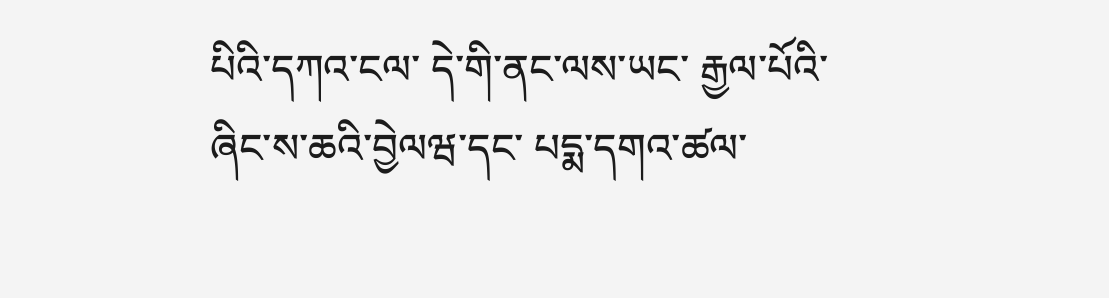པིའི་དཀའ་ངལ་ དེ་གི་ནང་ལས་ཡང་ རྒྱལ་པོའི་ཞིང་ས་ཆའི་བྱེལཝ་དང་ པདྨ་དགའ་ཚལ་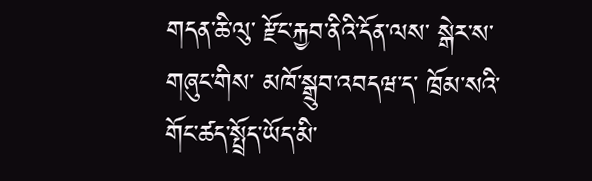གདན་ཆི་ལུ་ རྫོང་རྐྱབ་ནིའི་དོན་ལས་ སྒེར་ས་གཞུང་གིས་ མཁོ་སྒྲུབ་འབདཝ་ད་ ཁྲོམ་སའི་གོང་ཚད་སྤྲོད་ཡོད་མི་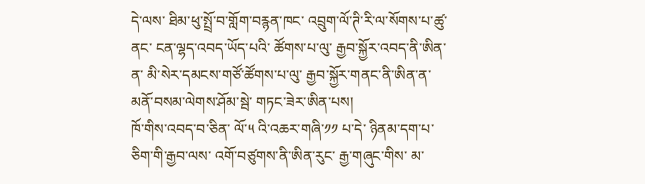དེ་ལས་ ཐིམ་ཕུ་སྤྲོ་བ་གློག་བརྙན་ཁང་ འབྲུག་ལོ་ཊི་རི་ལ་སོགས་པ་ཚུ་ནང་ ངན་ལྷད་འབད་ཡོད་པའི་ ཚོགས་པ་ལུ་ རྒྱབ་སྐྱོར་འབད་ནི་ཨིན་ན་ མི་སེར་དམངས་གཙོ་ཚོགས་པ་ལུ་ རྒྱབ་སྐྱོར་གནང་ནི་ཨིན་ན་ མནོ་བསམ་ལེགས་ཤོམ་སྦེ་ གཏང་ཟེར་ཨིན་པས།
ཁོ་གིས་འབད་བ་ཅིན་ ལོ་༥ འི་འཆར་གཞི་༡༡ པ་དེ་ ཉིནམ་དག་པ་ཅིག་གི་རྒྱབ་ལས་ འགོ་བཙུགས་ནི་ཨིན་རུང་ རྒྱ་གཞུང་གིས་ མ་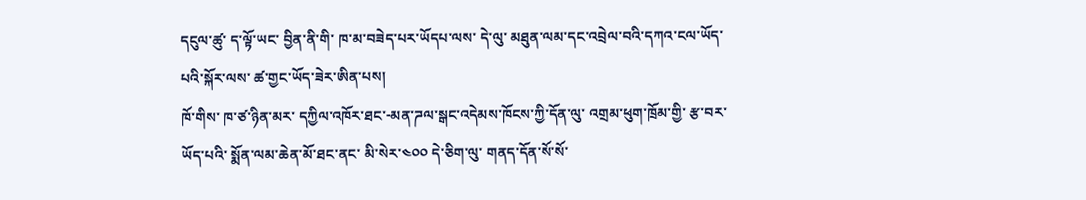དངུལ་ཚུ་ ད་ལྟོ་ཡང་ བྱིན་ནི་གི་ ཁ་མ་བཟེད་པར་ཡོདཔ་ལས་ དེ་ལུ་ མཐུན་ལམ་དང་འབྲེལ་བའི་དཀའ་ངལ་ཡོད་པའི་སྐོར་ལས་ ཚ་གྱང་ཡོད་ཟེར་ཨིན་པས།
ཁོ་གིས་ ཁ་ཙ་ཉིན་མར་ དཀྱིལ་འཁོར་ཐང་-མན་ཌལ་སྒང་འདེམས་ཁོངས་ཀྱི་དོན་ལུ་ འགྲམ་ཕུག་ཁྲོམ་གྱི་ རྩ་བར་ཡོད་པའི་ སྨོན་ལམ་ཆེན་མོ་ཐང་ནང་ མི་སེར་༤༠༠ དེ་ཅིག་ལུ་ གནད་དོན་སོ་སོ་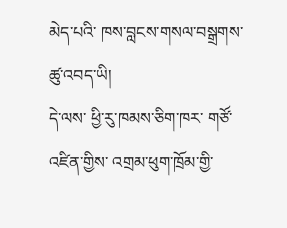མེད་པའི་ ཁས་བླངས་གསལ་བསྒྲགས་ཚུ་འབད་ཡི།
དེ་ལས་ ཕྱི་རུ་ཁམས་ཅིག་ཁར་ གཙོ་འཛིན་གྱིས་ འགྲམ་ཕུག་ཁྲོམ་གྱི་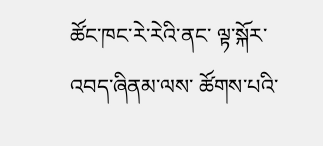ཚོང་ཁང་རེ་རེའི་ནང་ ལྟ་སྐོར་འབད་ཞིནམ་ལས་ ཚོགས་པའི་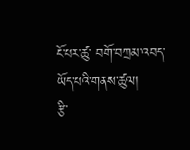ངོ་པར་ཚུ་ བགོ་བཀྲམ་འབད་ཡོད་པའི་གནས་ཚུལ།
རྩི་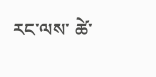རང་ལས་ ཚེ་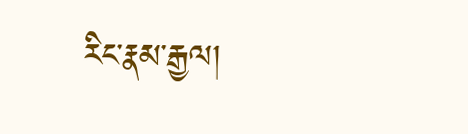རིང་རྣམ་རྒྱལ།